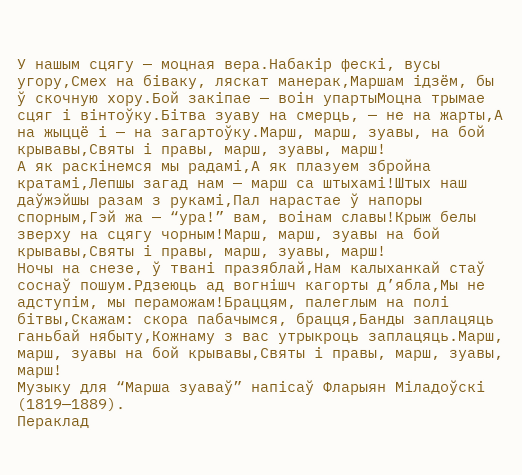У нашым сцягу — моцная вера.Набакір фескі, вусы угору,Смех на біваку, ляскат манерак,Маршам ідзём, бы ў скочную хору.Бой закіпае — воін упартыМоцна трымае сцяг і вінтоўку.Бітва зуаву на смерць, — не на жарты,А на жыццё і — на загартоўку.Марш, марш, зуавы, на бой крывавы,Святы і правы, марш, зуавы, марш!
А як раскінемся мы радамі,А як плазуем збройна кратамі,Лепшы загад нам — марш са штыхамі!Штых наш даўжэйшы разам з рукамі,Пал нарастае ў напоры спорным,Гэй жа — “ура!” вам, воінам славы!Крыж белы зверху на сцягу чорным!Марш, марш, зуавы на бой крывавы,Святы і правы, марш, зуавы, марш!
Ночы на снезе, ў твані празяблай,Нам калыханкай стаў соснаў пошум.Рдзеюць ад вогнішч кагорты д’ябла,Мы не адступім, мы пераможам!Браццям, палеглым на полі бітвы,Скажам: скора пабачымся, брацця,Банды заплацяць ганьбай нябыту,Кожнаму з вас утрыкроць заплацяць.Марш, марш, зуавы на бой крывавы,Святы і правы, марш, зуавы, марш!
Музыку для “Марша зуаваў” напісаў Фларыян Міладоўскі (1819—1889).
Пераклад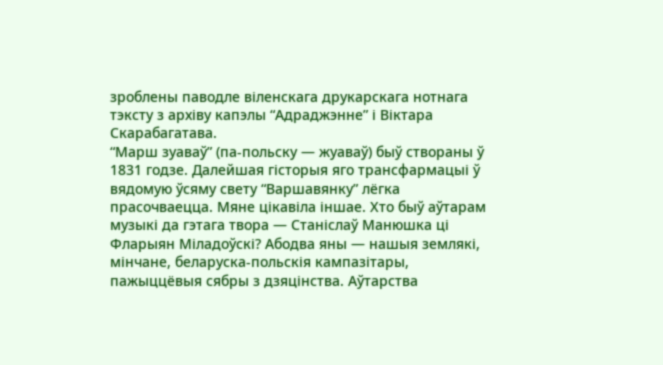зроблены паводле віленскага друкарскага нотнага тэксту з архіву капэлы “Адраджэнне” і Віктара Скарабагатава.
“Марш зуаваў” (па-польску — жуаваў) быў створаны ў 1831 годзе. Далейшая гісторыя яго трансфармацыі ў вядомую ўсяму свету “Варшавянку” лёгка прасочваецца. Мяне цікавіла іншае. Хто быў аўтарам музыкі да гэтага твора — Станіслаў Манюшка ці Фларыян Міладоўскі? Абодва яны — нашыя землякі, мінчане, беларуска-польскія кампазітары, пажыццёвыя сябры з дзяцінства. Аўтарства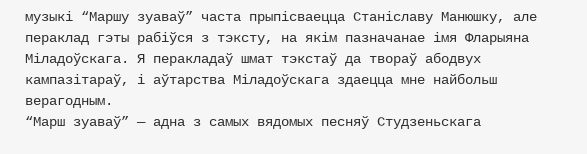музыкі “Маршу зуаваў” часта прыпісваецца Станіславу Манюшку, але пераклад гэты рабіўся з тэксту, на якім пазначанае імя Фларыяна Міладоўскага. Я перакладаў шмат тэкстаў да твораў абодвух кампазітараў, і аўтарства Міладоўскага здаецца мне найбольш верагодным.
“Марш зуаваў” — адна з самых вядомых песняў Студзеньскага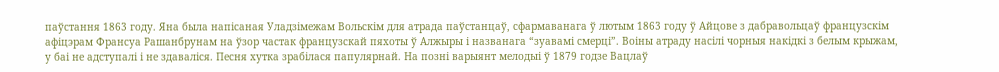паўстання 1863 году. Яна была напісаная Уладзімежам Вольскім для атрада паўстанцаў, сфармаванага ў лютым 1863 году ў Айцове з дабравольцаў французскім афіцэрам Франсуа Рашанбрунам на ўзор частак французскай пяхоты ў Алжыры і названага “зуавамі смерці”. Воіны атраду насілі чорныя накідкі з белым крыжам, у баі не адступалі і не здаваліся. Песня хутка зрабілася папулярнай. На позні варыянт мелодыі ў 1879 годзе Вацлаў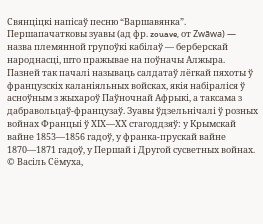Свянціцкі напісаў песню “Варшавянка”.
Першапачатковы зуавы (ад фр. zouave, от Zwāwa) — назва племянной групоўкі кабілаў — берберскай народнасці, што пражывае на поўначы Алжыра. Пазней так пачалі называць салдатаў лёгкай пяхоты ў французскіх каланіяльных войсках, якія набіраліся ў асноўным з жыхароў Паўночнай Афрыкі, а таксама з дабравольцаў-французаў. Зуавы ўдзельнічалі ў розных войнах Францыі ў ХІХ—ХХ стагоддзяў: у Крымскай вайне 1853—1856 гадоў, у франка-прускай вайне 1870—1871 гадоў, у Першай і Другой сусветных войнах.
© Васіль Сёмуха,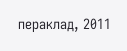пераклад, 2011